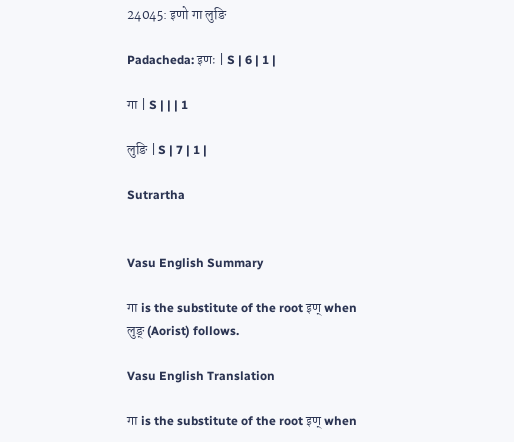24045: इणो गा लुङि

Padacheda: इणः | S | 6 | 1 |

गा | S | | | 1

लुङि | S | 7 | 1 |

Sutrartha


Vasu English Summary

गा is the substitute of the root इण् when लुङ् (Aorist) follows.

Vasu English Translation

गा is the substitute of the root इण् when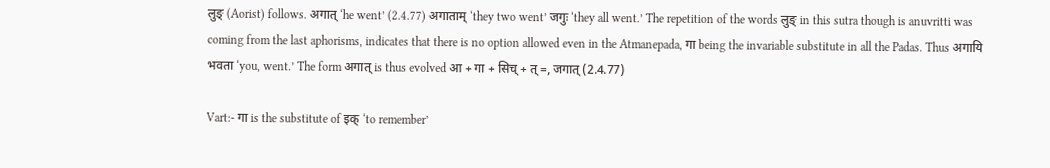लुङ् (Aorist) follows. अगात् ‘he went’ (2.4.77) अगाताम् ‘they two went’ जगुः ‘they all went.’ The repetition of the words लुङ् in this sutra though is anuvritti was coming from the last aphorisms, indicates that there is no option allowed even in the Atmanepada, गा being the invariable substitute in all the Padas. Thus अगायि भवता ‘you, went.’ The form अगात् is thus evolved आ + गा + सिच् + त् =, जगात् (2.4.77)

Vart:- गा is the substitute of इक् ‘to remember’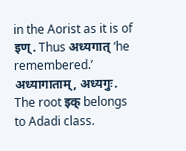in the Aorist as it is of इण्. Thus अध्यगात् ‘he remembered.’ अध्यागाताम्, अध्यगुः. The root इक् belongs to Adadi class.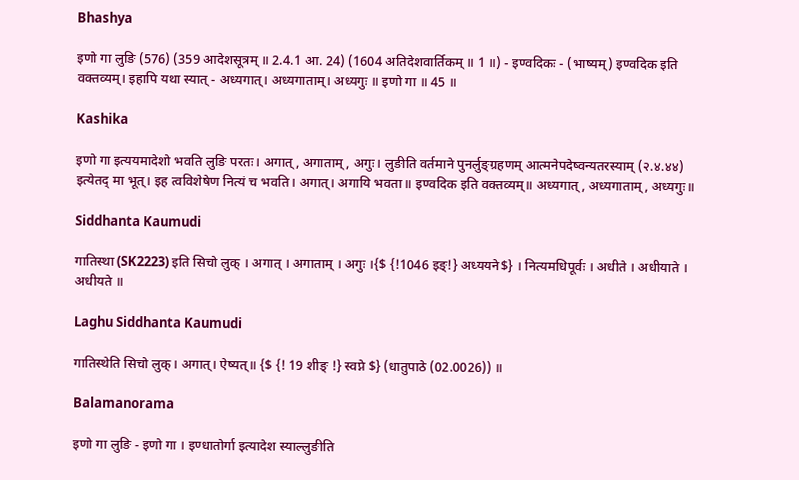Bhashya

इणो गा लुङि (576) (359 आदेशसूत्रम् ॥ 2.4.1 आ. 24) (1604 अतिदेशवार्तिकम् ॥ 1 ॥) - इण्वदिकः - (भाष्यम्) इण्वदिक इति वक्तव्यम्। इहापि यथा स्यात् - अध्यगात्। अध्यगाताम्। अध्यगुः ॥ इणो गा ॥ 45 ॥

Kashika

इणो गा इत्ययमादेशो भवति लुङि परतः। अगात्, अगाताम्, अगुः। लुङीति वर्तमाने पुनर्लुङ्ग्रहणम् आत्मनेपदेष्वन्यतरस्याम् (२.४.४४) इत्येतद् मा भूत्। इह त्वविशेषेण नित्यं च भवति। अगात्। अगायि भवता॥ इण्वदिक इति वक्तव्यम्॥ अध्यगात्, अध्यगाताम्, अध्यगुः॥

Siddhanta Kaumudi

गातिस्था (SK2223) इति सिचो लुक् । अगात् । अगाताम् । अगुः ।{$ {!1046 इङ्!} अध्ययने$} । नित्यमधिपूर्वः । अधीते । अधीयाते । अधीयते ॥

Laghu Siddhanta Kaumudi

गातिस्थेति सिचो लुक्। अगात्। ऐष्यत्॥ {$ {! 19 शीङ् !} स्वप्ने $} (धातुपाठे (02.0026)) ॥

Balamanorama

इणो गा लुङि - इणो गा । इण्धातोर्गा इत्यादेश स्याल्लुङीति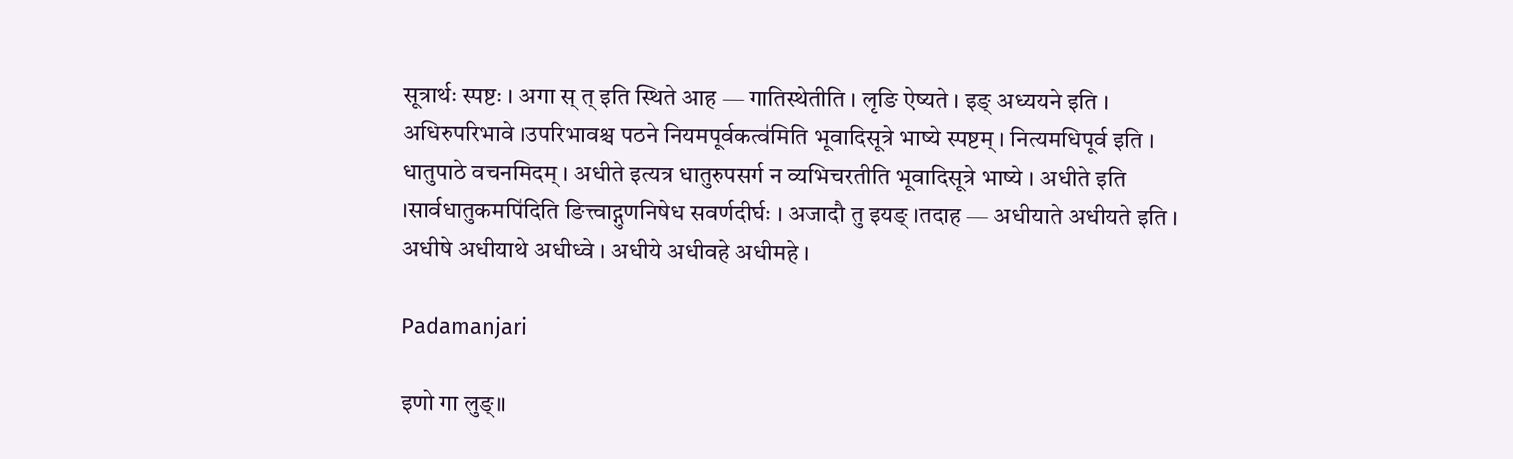सूत्रार्थः स्पष्टः । अगा स् त् इति स्थिते आह — गातिस्थेतीति । लृङि ऐष्यते । इङ् अध्ययने इति । अधिरुपरिभावे ।उपरिभावश्च पठने नियमपूर्वकत्व॑मिति भूवादिसूत्रे भाष्ये स्पष्टम् । नित्यमधिपूर्व इति । धातुपाठे वचनमिदम् । अधीते इत्यत्र धातुरुपसर्ग न व्यभिचरतीति भूवादिसूत्रे भाष्ये । अधीते इति ।सार्वधातुकमपि॑दिति ङित्त्वाद्गुणनिषेध सवर्णदीर्घः । अजादौ तु इयङ् ।तदाह — अधीयाते अधीयते इति । अधीषे अधीयाथे अधीध्वे । अधीये अधीवहे अधीमहे ।

Padamanjari

इणो गा लुङ्॥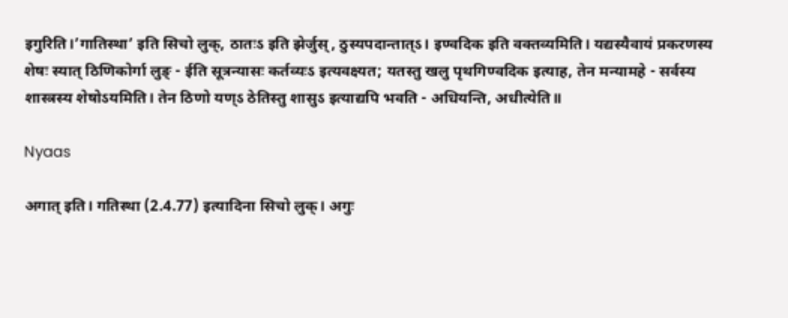इगुरिति।’गातिस्था’ इति सिचो लुक्, ठातःऽ इति झेर्जुस्, ठुस्यपदान्तात्ऽ। इण्वदिक इति वक्तव्यमिति। यद्यस्यैवायं प्रकरणस्य शेषः स्यात् ठिणिकोर्गा लुङ् - ईति सूत्रन्यासः कर्तव्यःऽ इत्यवक्ष्यत; यतस्तु खलु पृथगिण्वदिक इत्याह, तेन मन्यामहे - सर्वस्य शास्त्रस्य शेषोऽयमिति। तेन ठिणो यण्ऽ ठेतिस्तु शासुऽ इत्याद्यपि भवति - अधियन्ति, अधीत्येति॥

Nyaas

अगात् इति। गतिस्था (2.4.77) इत्यादिना सिचो लुक्। अगुः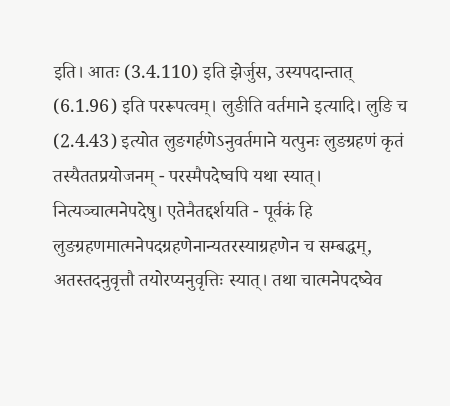इति। आतः (3.4.110) इति झेर्जुस, उस्यपदान्तात् (6.1.96) इति पररूपत्वम्। लुङीति वर्तमाने इत्यादि। लुङि च (2.4.43) इत्योत लुङगर्हणेऽनुवर्तमाने यत्पुनः लुङग्रहणं कृतं तस्यैततप्रयोजनम् - परस्मैपदेष्वपि यथा स्यात्। नित्यञ्चात्मनेपदेषु। एतेनैतद्दर्शयति - पूर्वकं हि लुङग्रहणमात्मनेपदग्रहणेनान्यतरस्याग्रहणेन च सम्बद्धम्, अतस्तदनुवृत्तौ तयोरप्यनुवृत्तिः स्यात्। तथा चात्मनेपदष्वेव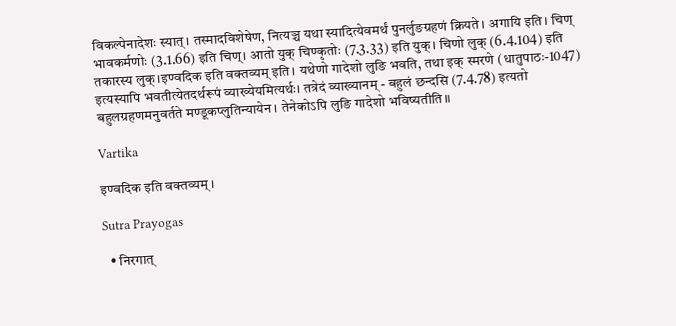विकल्पेनादेशः स्यात्। तस्मादविशेषेण, नित्यञ्च यथा स्यादित्येवमर्थं पुनर्लुङग्रहणं क्रियते। अगायि इति। चिण् भावकर्मणोः (3.1.66) इति चिण्। आतो युक् चिण्कृतोः (7.3.33) इति युक्। चिणो लुक् (6.4.104) इति तकारस्य लुक्।इण्वदिक इति वक्तव्यम् इति। यथेणो गादेशो लुङि भवति, तथा इक् स्मरणे (धातुपाठः-1047) इत्यस्यापि भवतीत्येतदर्थरूपं व्याख्येयमित्यर्थः। तत्रेदं व्याख्यानम् - बहुलं छन्दसि (7.4.78) इत्यतो बहुलग्रहणमनुवर्तते मण्डूकप्लुतिन्यायेन। तेनेकोऽपि लुङि गादेशो भविष्यतीति॥

Vartika

इण्वदिक इति वक्तव्यम् ।

Sutra Prayogas

  • निरगात्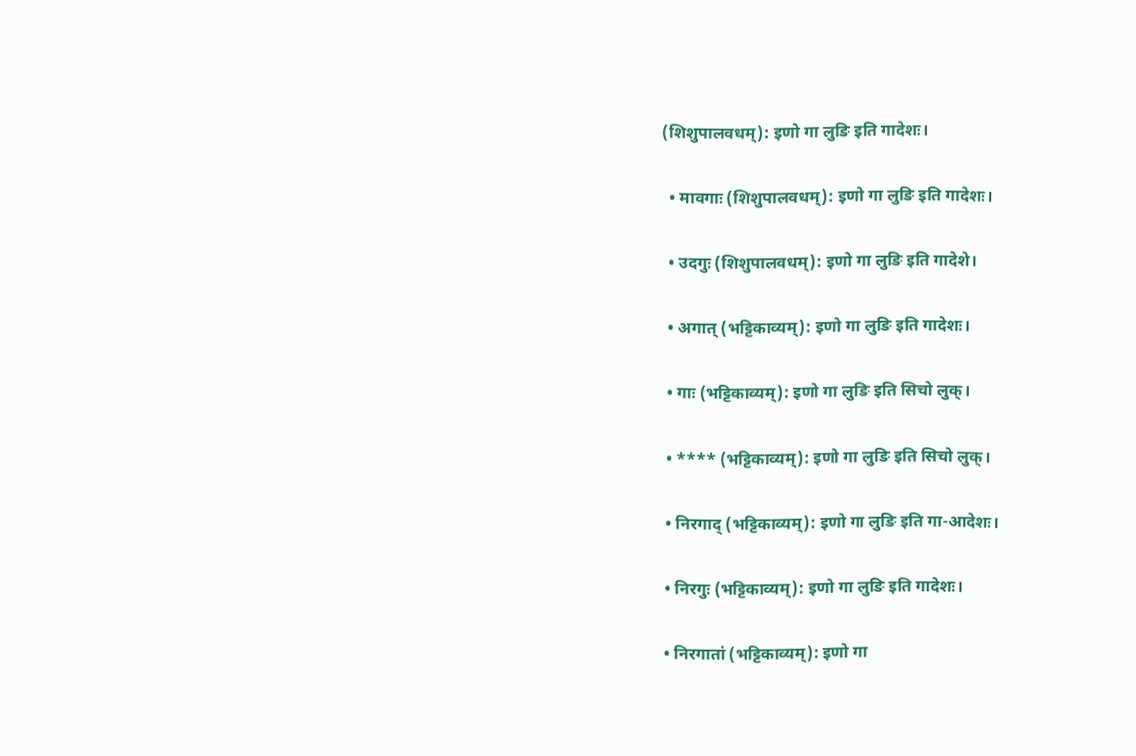(शिशुपालवधम्): इणो गा लुङि इति गादेशः।

  • मावगाः (शिशुपालवधम्): इणो गा लुङि इति गादेशः।

  • उदगुः (शिशुपालवधम्): इणो गा लुङि इति गादेशे।

  • अगात् (भट्टिकाव्यम्): इणो गा लुङि इति गादेशः।

  • गाः (भट्टिकाव्यम्): इणो गा लुङि इति सिचो लुक्।

  • **** (भट्टिकाव्यम्): इणो गा लुङि इति सिचो लुक्।

  • निरगाद् (भट्टिकाव्यम्): इणो गा लुङि इति गा-आदेशः।

  • निरगुः (भट्टिकाव्यम्): इणो गा लुङि इति गादेशः।

  • निरगातां (भट्टिकाव्यम्): इणो गा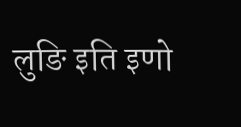लुङि इति इणो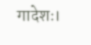गादेशः।